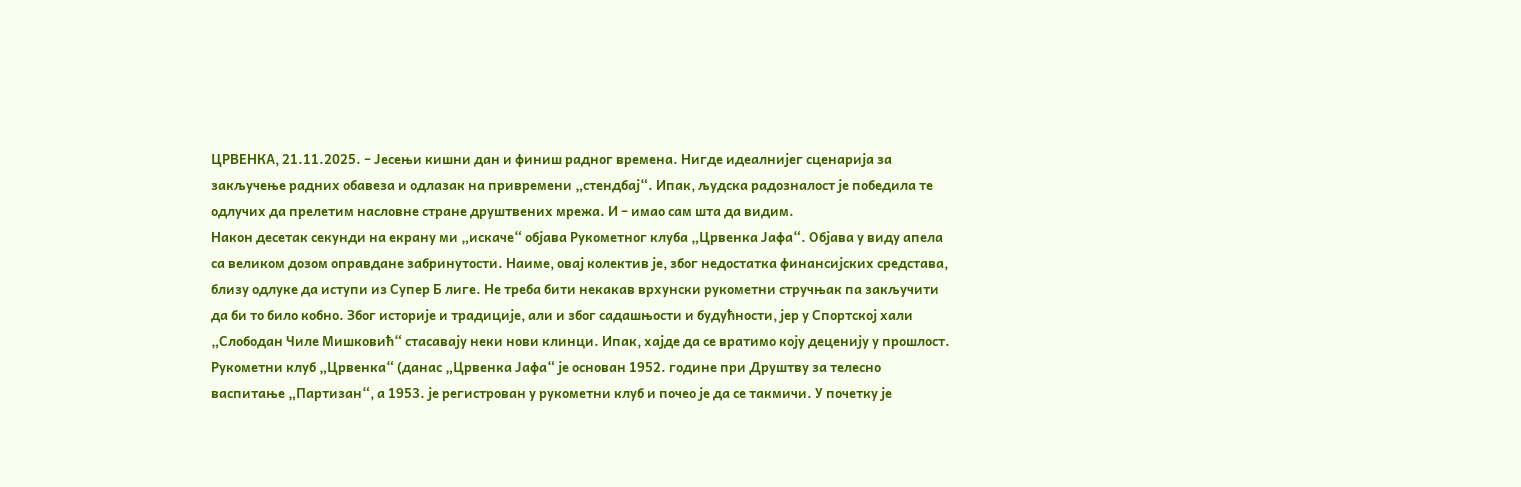ЦРВЕНКА, 21.11.2025. – Јесењи кишни дан и финиш радног времена. Нигде идеалнијег сценарија за закључење радних обавеза и одлазак на привремени „стендбај“. Ипак, људска радозналост је победила те одлучих да прелетим насловне стране друштвених мрежа. И – имао сам шта да видим.
Након десетак секунди на екрану ми „искаче“ објава Рукометног клуба „Црвенка Јафа“. Објава у виду апела са великом дозом оправдане забринутости. Наиме, овај колектив је, због недостатка финансијских средстава, близу одлуке да иступи из Супер Б лиге. Не треба бити некакав врхунски рукометни стручњак па закључити да би то било кобно. Због историје и традиције, али и због садашњости и будућности, јер у Спортској хали „Слободан Чиле Мишковић“ стасавају неки нови клинци. Ипак, хајде да се вратимо коју деценију у прошлост.
Рукометни клуб „Црвенка“ (данас „Црвенка Јафа“ је основан 1952. године при Друштву за телесно васпитање „Партизан“, а 1953. је регистрован у рукометни клуб и почео је да се такмичи. У почетку је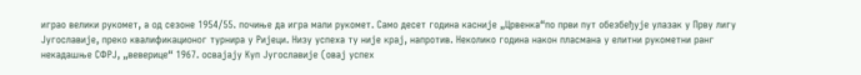играо велики рукомет, а од сезоне 1954/55. почиње да игра мали рукомет. Само десет година касније „Црвенка“по први пут обезбеђује улазак у Прву лигу Југославије, преко квалификационог турнира у Ријеци. Низу успеха ту није крај, напротив. Неколико година након пласмана у елитни рукометни ранг некадашње СФРЈ, „веверице“ 1967. освајају Куп Југославије (овај успех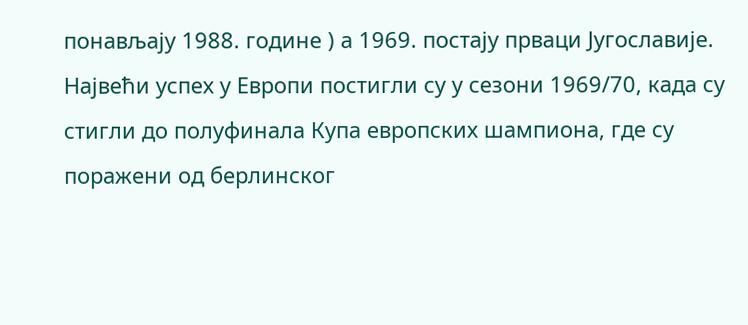понављају 1988. године ) а 1969. постају прваци Југославије. Највећи успех у Европи постигли су у сезони 1969/70, када су стигли до полуфинала Купа европских шампиона, где су поражени од берлинског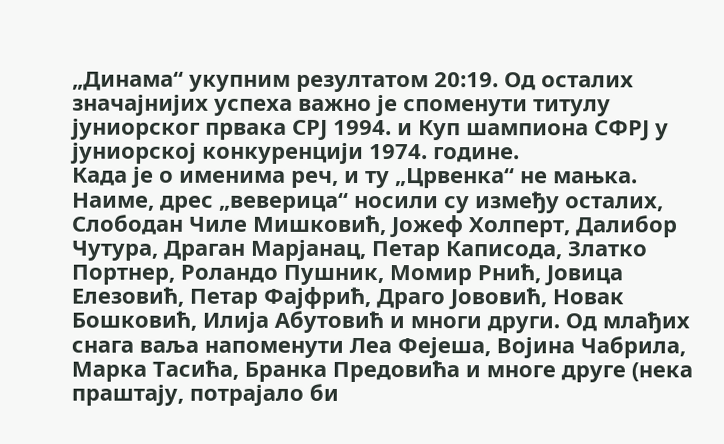„Динама“ укупним резултатом 20:19. Од осталих значајнијих успеха важно је споменути титулу јуниорског првака СРЈ 1994. и Куп шампиона СФРЈ у јуниорској конкуренцији 1974. године.
Када је о именима реч, и ту „Црвенка“ не мањка. Наиме, дрес „веверица“ носили су између осталих, Слободан Чиле Мишковић, Јожеф Холперт, Далибор Чутура, Драган Марјанац, Петар Каписода, Златко Портнер, Роландо Пушник, Момир Рнић, Јовица Елезовић, Петар Фајфрић, Драго Јововић, Новак Бошковић, Илија Абутовић и многи други. Од млађих снага ваља напоменути Леа Фејеша, Војина Чабрила, Марка Тасића, Бранка Предовића и многе друге (нека праштају, потрајало би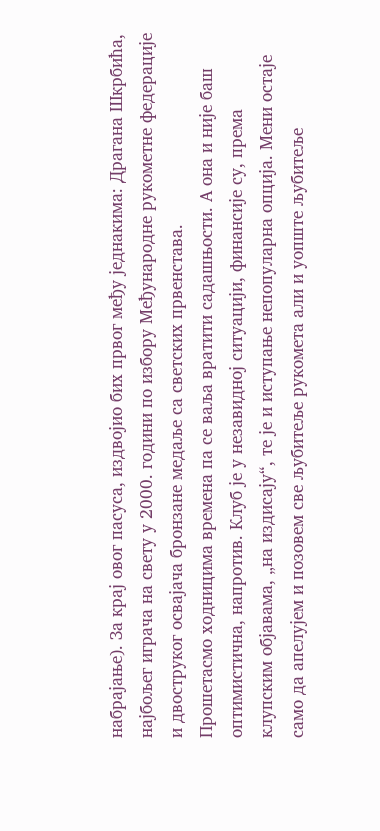набрајање). За крај овог пасуса, издвојио бих првог међу једнакима: Драгана Шкрбића, најбољег играча на свету у 2000. години по избору Међународне рукометне федерације и двоструког освајача бронзане медаље са светских првенстава.
Прошетасмо ходницима времена па се ваља вратити садашњости. А она и није баш оптимистична, напротив. Клуб је у незавидној ситуацији, финансије су, према клупским објавама, „на издисају“, те је и иступање непопуларна опција. Мени остаје само да апелујем и позовем све љубитеље рукомета али и уопште љубитеље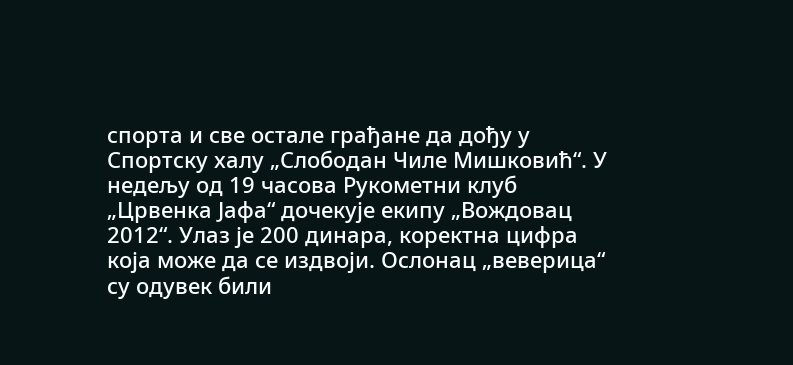спорта и све остале грађане да дођу у Спортску халу „Слободан Чиле Мишковић“. У недељу од 19 часова Рукометни клуб „Црвенка Јафа“ дочекује екипу „Вождовац 2012“. Улаз је 200 динара, коректна цифра која може да се издвоји. Ослонац „веверица“ су одувек били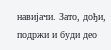навијачи. Зато, дођи, подржи и буди део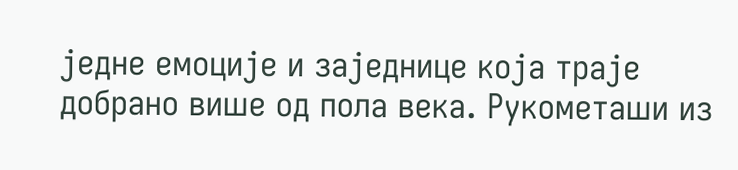једне емоције и заједнице која траје добрано више од пола века. Рукометаши из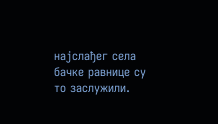најслађег села бачке равнице су то заслужили.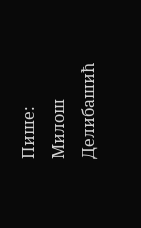Пише: Милош Делибашић